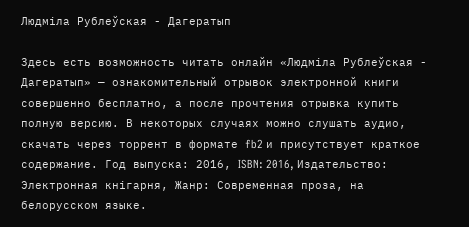Людміла Рублеўская - Дагератып

Здесь есть возможность читать онлайн «Людміла Рублеўская - Дагератып» — ознакомительный отрывок электронной книги совершенно бесплатно, а после прочтения отрывка купить полную версию. В некоторых случаях можно слушать аудио, скачать через торрент в формате fb2 и присутствует краткое содержание. Год выпуска: 2016, ISBN: 2016, Издательство: Электронная кнігарня, Жанр: Современная проза, на белорусском языке.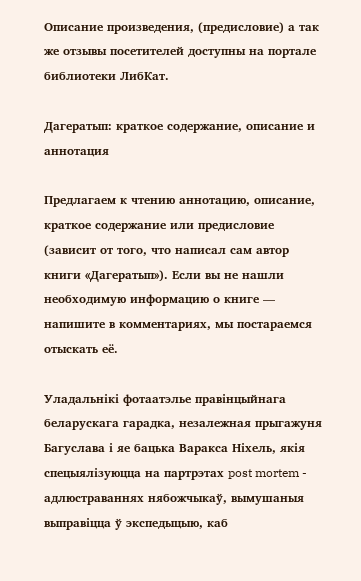Описание произведения, (предисловие) а так же отзывы посетителей доступны на портале библиотеки ЛибКат.

Дагератып: краткое содержание, описание и аннотация

Предлагаем к чтению аннотацию, описание, краткое содержание или предисловие (зависит от того, что написал сам автор книги «Дагератып»). Если вы не нашли необходимую информацию о книге — напишите в комментариях, мы постараемся отыскать её.

Уладальнікі фотаатэлье правінцыйнага беларускага гарадка, незалежная прыгажуня Багуслава і яе бацька Варакса Ніхель, якія спецыялізуюцца на партрэтах post mortem - адлюстраваннях нябожчыкаў, вымушаныя выправіцца ў экспедыцыю, каб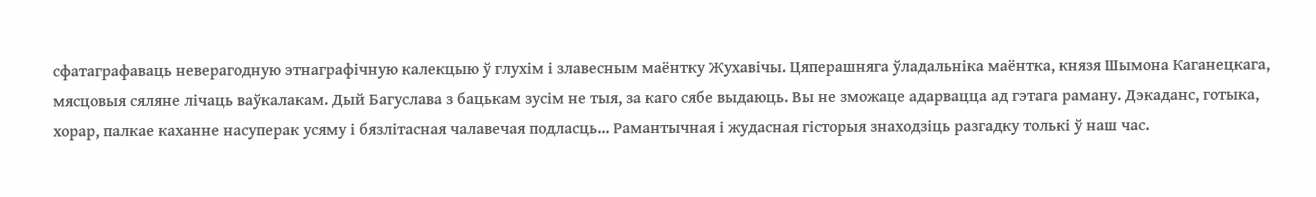сфатаграфаваць неверагодную этнаграфічную калекцыю ў глухім і злавесным маёнтку Жухавічы. Цяперашняга ўладальніка маёнтка, князя Шымона Каганецкага, мясцовыя сяляне лічаць ваўкалакам. Дый Багуслава з бацькам зусім не тыя, за каго сябе выдаюць. Вы не зможаце адарвацца ад гэтага раману. Дэкаданс, готыка, хорар, палкае каханне насуперак усяму і бязлітасная чалавечая подласць... Рамантычная і жудасная гісторыя знаходзіць разгадку толькі ў наш час.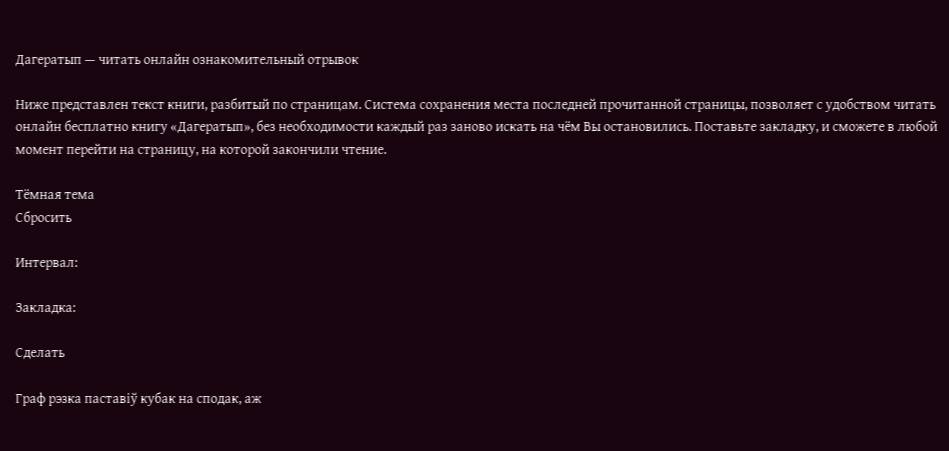Дагератып — читать онлайн ознакомительный отрывок

Ниже представлен текст книги, разбитый по страницам. Система сохранения места последней прочитанной страницы, позволяет с удобством читать онлайн бесплатно книгу «Дагератып», без необходимости каждый раз заново искать на чём Вы остановились. Поставьте закладку, и сможете в любой момент перейти на страницу, на которой закончили чтение.

Тёмная тема
Сбросить

Интервал:

Закладка:

Сделать

Граф рэзка паставіў кубак на сподак, аж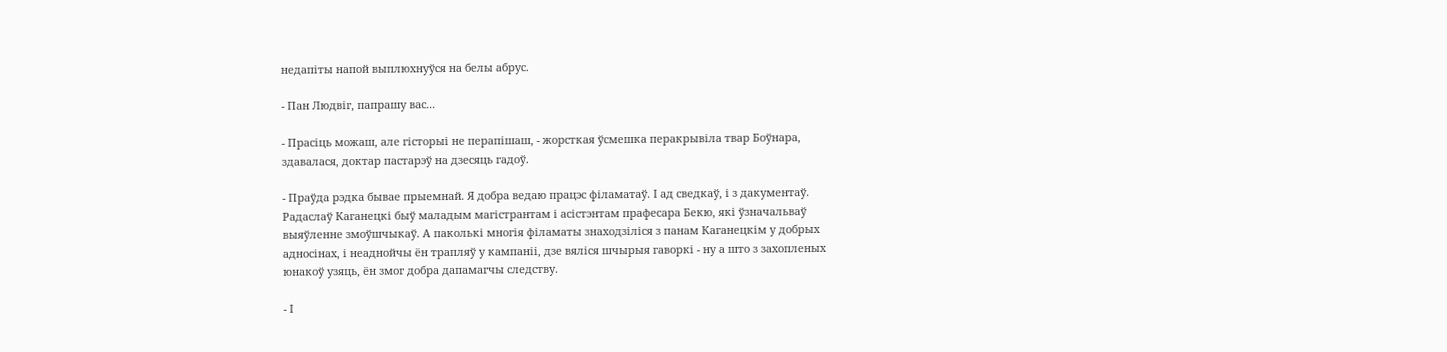недапіты напой выплюхнуўся на белы абрус.

- Пан Людвіг, папрашу вас...

- Прасіць можаш, але гісторыі не перапішаш, - жорсткая ўсмешка перакрывіла твар Боўнара, здавалася, доктар пастарэў на дзесяць гадоў.

- Праўда рэдка бывае прыемнай. Я добра ведаю працэс філаматаў. І ад сведкаў, і з дакументаў. Радаслаў Каганецкі быў маладым магістрантам і асістэнтам прафесара Бекю, які ўзначальваў выяўленне змоўшчыкаў. А паколькі многія філаматы знаходзіліся з панам Каганецкім у добрых адносінах, і неаднойчы ён трапляў у кампаніі, дзе вяліся шчырыя гаворкі - ну а што з захопленых юнакоў узяць, ён змог добра дапамагчы следству.

- І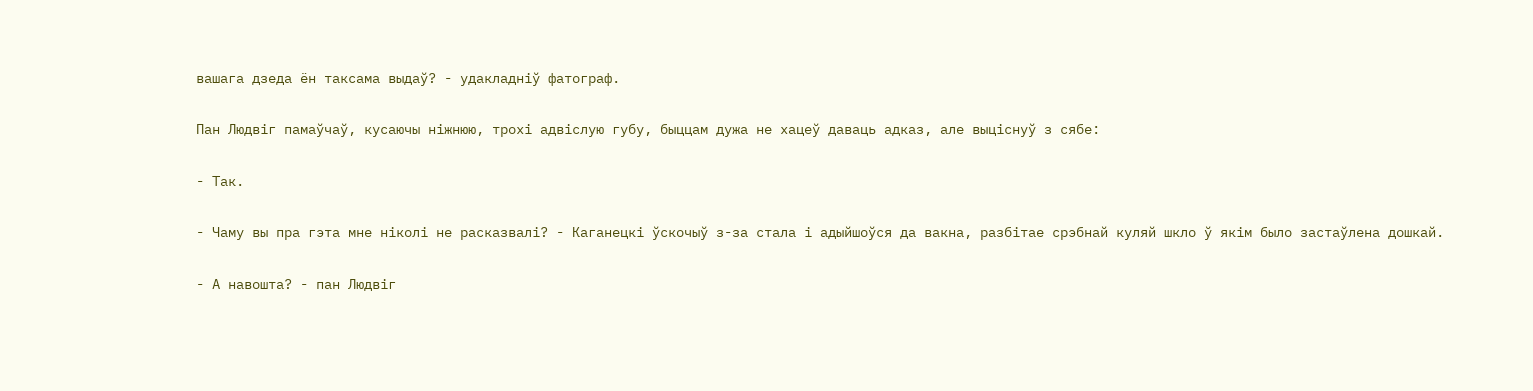вашага дзеда ён таксама выдаў? - удакладніў фатограф.

Пан Людвіг памаўчаў, кусаючы ніжнюю, трохі адвіслую губу, быццам дужа не хацеў даваць адказ, але выціснуў з сябе:

- Так.

- Чаму вы пра гэта мне ніколі не расказвалі? - Каганецкі ўскочыў з-за стала і адыйшоўся да вакна, разбітае срэбнай куляй шкло ў якім было застаўлена дошкай.

- А навошта? - пан Людвіг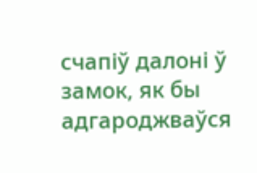счапіў далоні ў замок, як бы адгароджваўся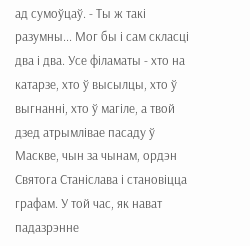ад сумоўцаў. - Ты ж такі разумны... Мог бы і сам скласці два і два. Усе філаматы - хто на катарзе, хто ў высылцы, хто ў выгнанні, хто ў магіле, а твой дзед атрымлівае пасаду ў Маскве, чын за чынам, ордэн Святога Станіслава і становіцца графам. У той час, як нават падазрэнне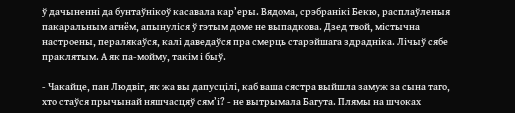ў дачыненні да бунтаўнікоў касавала кар’еры. Вядома, срэбранікі Бекю, расплаўленыя пакаральным агнём, апынуліся ў гэтым доме не выпадкова. Дзед твой, містычна настроены, пералякаўся, калі даведаўся пра смерць старэйшага здрадніка. Лічыў сябе праклятым. А як па-мойму, такім і быў.

- Чакайце, пан Людвіг, як жа вы дапусцілі, каб ваша сястра выйшла замуж за сына таго, хто стаўся прычынай няшчасцяў сям’і? - не вытрымала Багута. Плямы на шчоках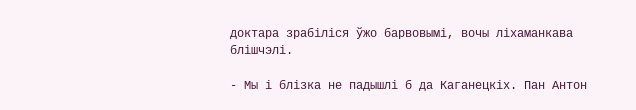доктара зрабіліся ўжо барвовымі, вочы ліхаманкава блішчэлі.

- Мы і блізка не падышлі б да Каганецкіх. Пан Антон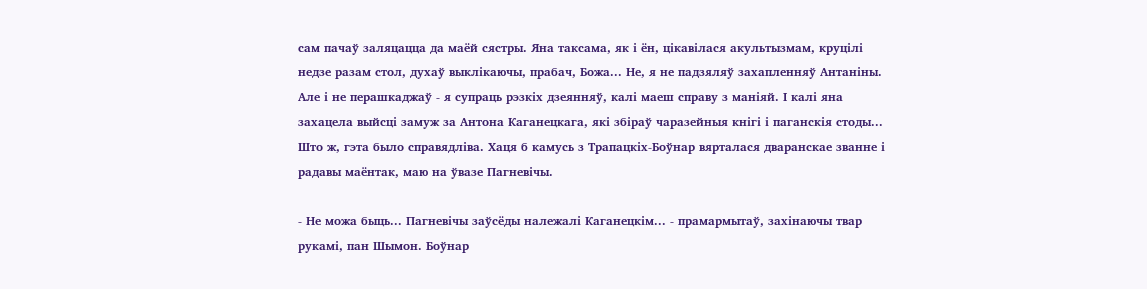сам пачаў заляцацца да маёй сястры. Яна таксама, як і ён, цікавілася акультызмам, круцілі недзе разам стол, духаў выклікаючы, прабач, Божа... Не, я не падзяляў захапленняў Антаніны. Але і не перашкаджаў - я супраць рэзкіх дзеянняў, калі маеш справу з маніяй. І калі яна захацела выйсці замуж за Антона Каганецкага, які збіраў чаразейныя кнігі і паганскія стоды... Што ж, гэта было справядліва. Хаця б камусь з Трапацкіх-Боўнар вярталася дваранскае званне і радавы маёнтак, маю на ўвазе Пагневічы.

- Не можа быць... Пагневічы заўсёды належалі Каганецкім... - прамармытаў, захінаючы твар рукамі, пан Шымон. Боўнар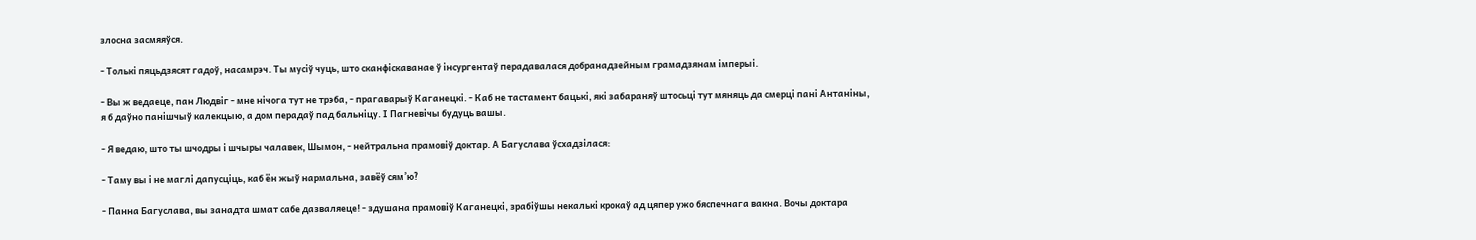злосна засмяяўся.

- Толькі пяцьдзясят гадоў, насамрэч. Ты мусіў чуць, што сканфіскаванае ў інсургентаў перадавалася добранадзейным грамадзянам імперыі.

- Вы ж ведаеце, пан Людвіг - мне нічога тут не трэба, - прагаварыў Каганецкі. - Каб не тастамент бацькі, які забараняў штосьці тут мяняць да смерці пані Антаніны, я б даўно панішчыў калекцыю, а дом перадаў пад бальніцу. І Пагневічы будуць вашы.

- Я ведаю, што ты шчодры і шчыры чалавек, Шымон, - нейтральна прамовіў доктар. А Багуслава ўсхадзілася:

- Таму вы і не маглі дапусціць, каб ён жыў нармальна, завёў сям’ю?

- Панна Багуслава, вы занадта шмат сабе дазваляеце! - здушана прамовіў Каганецкі, зрабіўшы некалькі крокаў ад цяпер ужо бяспечнага вакна. Вочы доктара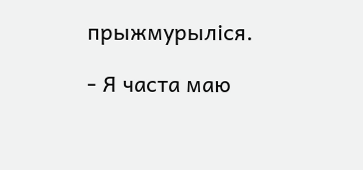прыжмурыліся.

- Я часта маю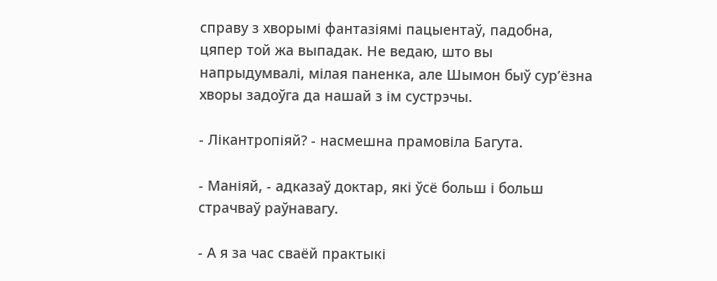справу з хворымі фантазіямі пацыентаў, падобна, цяпер той жа выпадак. Не ведаю, што вы напрыдумвалі, мілая паненка, але Шымон быў сур’ёзна хворы задоўга да нашай з ім сустрэчы.

- Лікантропіяй? - насмешна прамовіла Багута.

- Маніяй, - адказаў доктар, які ўсё больш і больш страчваў раўнавагу.

- А я за час сваёй практыкі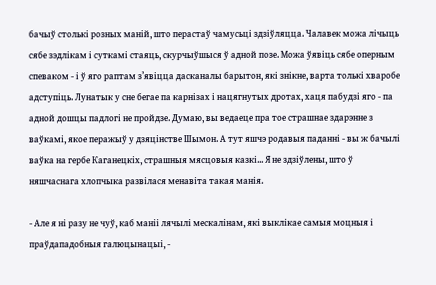бачыў столькі розных маній, што перастаў чамусьці здзіўляцца. Чалавек можа лічыць сябе зэдлікам і суткамі стаяць, скурчыўшыся ў адной позе. Можа ўявіць сябе оперным спеваком - і ў яго раптам з’явіцца дасканалы барытон, які знікне, варта толькі хваробе адступіць. Лунатык у сне бегае па карнізах і нацягнутых дротах, хаця пабудзі яго - па адной дошцы падлогі не пройдзе. Думаю, вы ведаеце пра тое страшнае здарэнне з ваўкамі, якое перажыў у дзяцінстве Шымон. А тут яшчэ родавыя паданні - вы ж бачылі ваўка на гербе Каганецкіх, страшныя мясцовыя казкі... Я не здзіўлены, што ў няшчаснага хлопчыка развілася менавіта такая манія.

- Але я ні разу не чуў, каб маніі лячылі мескалінам, які выклікае самыя моцныя і праўдападобныя галюцынацыі, -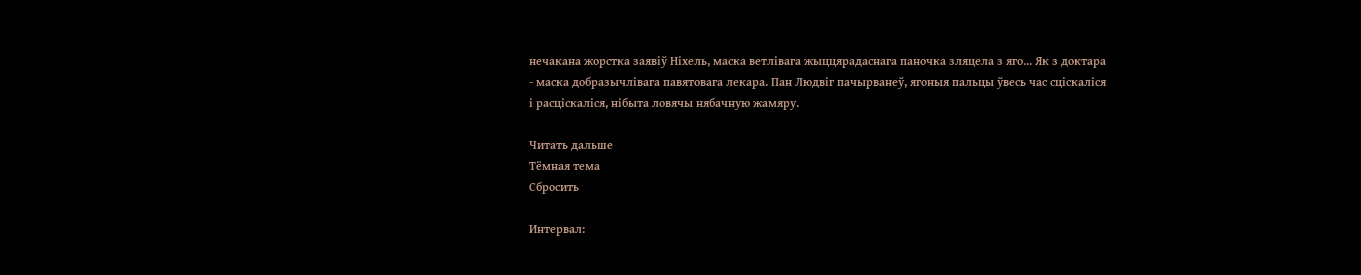нечакана жорстка заявіў Ніхель, маска ветлівага жыццярадаснага паночка зляцела з яго... Як з доктара - маска добразычлівага павятовага лекара. Пан Людвіг пачырванеў, ягоныя пальцы ўвесь час сціскаліся і расціскаліся, нібыта ловячы нябачную жамяру.

Читать дальше
Тёмная тема
Сбросить

Интервал: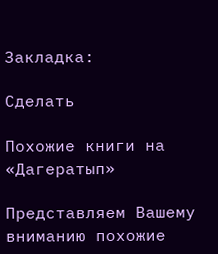Закладка:

Сделать

Похожие книги на «Дагератып»

Представляем Вашему вниманию похожие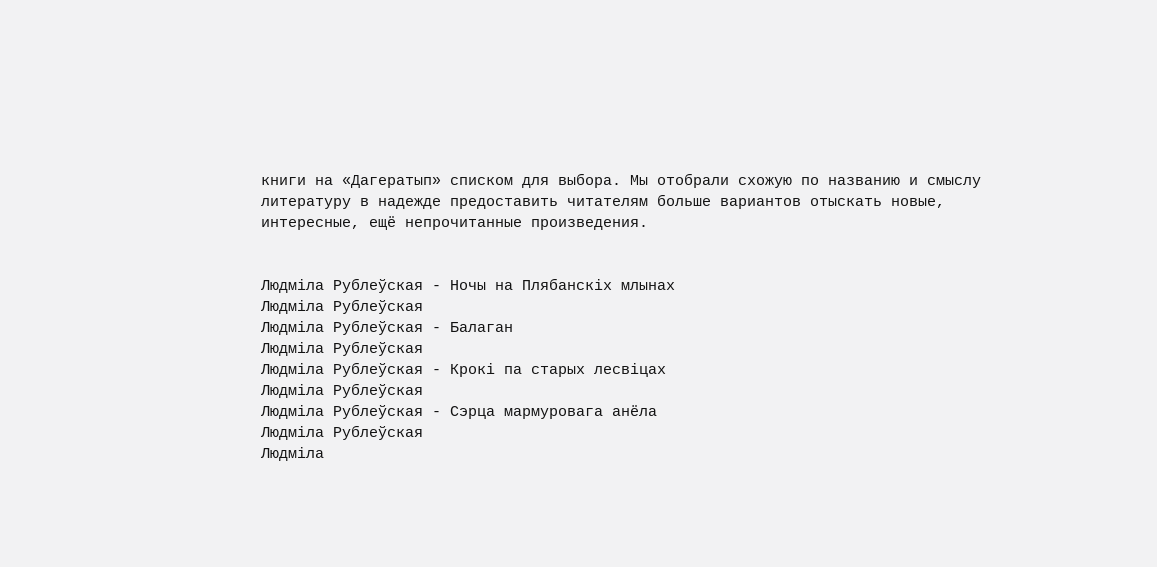книги на «Дагератып» списком для выбора. Мы отобрали схожую по названию и смыслу литературу в надежде предоставить читателям больше вариантов отыскать новые, интересные, ещё непрочитанные произведения.


Людміла Рублеўская - Ночы на Плябанскіх млынах
Людміла Рублеўская
Людміла Рублеўская - Балаган
Людміла Рублеўская
Людміла Рублеўская - Крокі па старых лесвіцах
Людміла Рублеўская
Людміла Рублеўская - Сэрца мармуровага анёла
Людміла Рублеўская
Людміла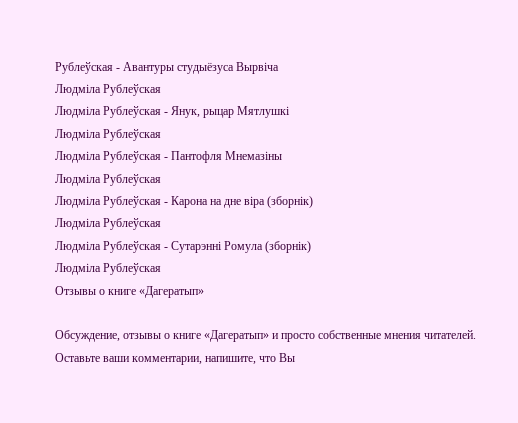Рублеўская - Авантуры студыёзуса Вырвіча
Людміла Рублеўская
Людміла Рублеўская - Янук, рыцар Мятлушкі
Людміла Рублеўская
Людміла Рублеўская - Пантофля Мнемазіны
Людміла Рублеўская
Людміла Рублеўская - Карона на дне віра (зборнік)
Людміла Рублеўская
Людміла Рублеўская - Сутарэнні Ромула (зборнік)
Людміла Рублеўская
Отзывы о книге «Дагератып»

Обсуждение, отзывы о книге «Дагератып» и просто собственные мнения читателей. Оставьте ваши комментарии, напишите, что Вы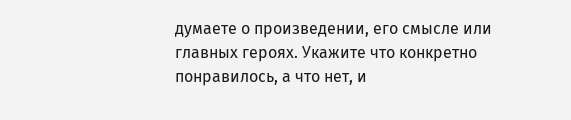думаете о произведении, его смысле или главных героях. Укажите что конкретно понравилось, а что нет, и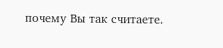почему Вы так считаете.